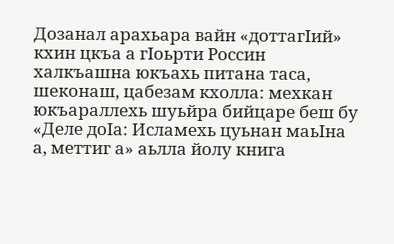Дозанал арахьара вайн «доттагIий» кхин цкъа а гIоьрти Россин халкъашна юкъахь питана таса, шеконаш, цабезам кхолла: мехкан юкъараллехь шуьйра бийцаре беш бу «Деле доIа: Исламехь цуьнан маьIна а, меттиг а» аьлла йолу книга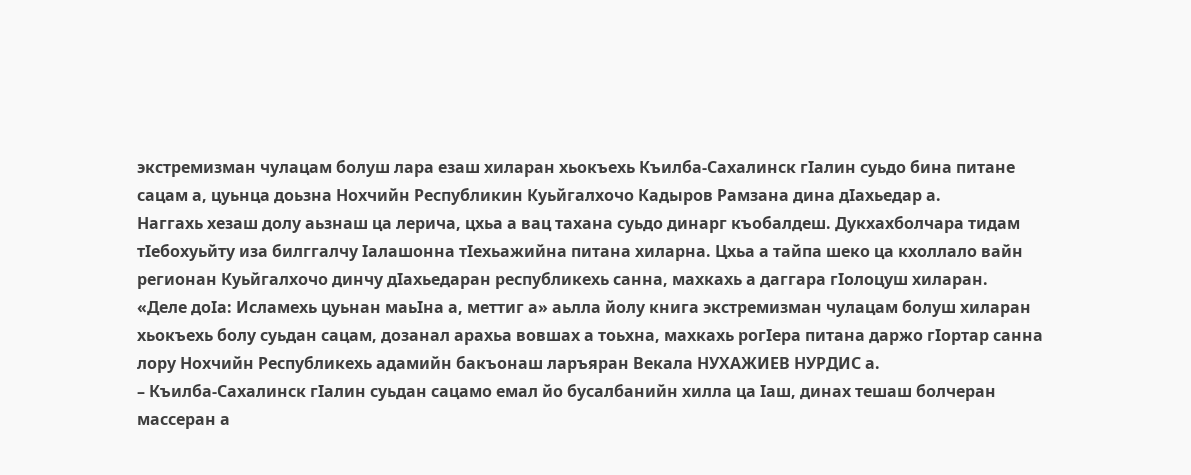экстремизман чулацам болуш лара езаш хиларан хьокъехь Къилба-Сахалинcк гIалин суьдо бина питане сацам а, цуьнца доьзна Нохчийн Республикин Куьйгалхочо Кадыров Рамзана дина дIахьедар а.
Наггахь хезаш долу аьзнаш ца лерича, цхьа а вац тахана суьдо динарг къобалдеш. Дукхахболчара тидам тIебохуьйту иза билггалчу Iалашонна тIехьажийна питана хиларна. Цхьа а тайпа шеко ца кхоллало вайн регионан Куьйгалхочо динчу дIахьедаран республикехь санна, махкахь а даггара гIолоцуш хиларан.
«Деле доIа: Исламехь цуьнан маьIна а, меттиг а» аьлла йолу книга экстремизман чулацам болуш хиларан хьокъехь болу суьдан сацам, дозанал арахьа вовшах а тоьхна, махкахь рогIера питана даржо гIортар санна лору Нохчийн Республикехь адамийн бакъонаш ларъяран Векала НУХАЖИЕВ НУРДИС а.
– Къилба-Сахалинск гIалин суьдан сацамо емал йо бусалбанийн хилла ца Iаш, динах тешаш болчеран массеран а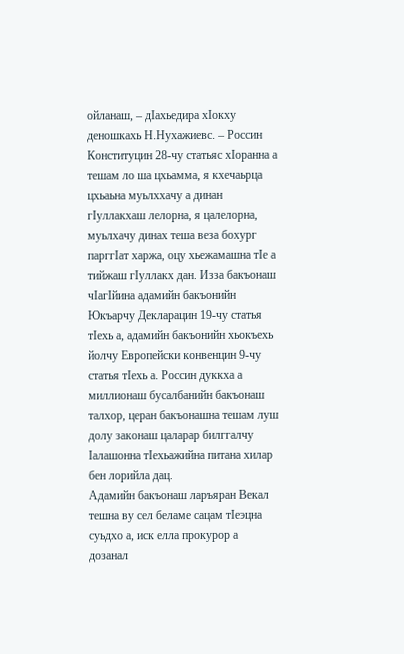ойланаш, – дIахьедира хIокху деношкахь Н.Нухажиевс. – Россин Конституцин 28-чу статьяс хIоранна а тешам ло ша цхьамма, я кхечаьрца цхьаьна муьлххачу а динан гIуллакхаш лелорна, я цалелорна, муьлхачу динах теша веза бохург парггIат харжа, оцу хьежамашна тIе а тийжаш гIуллакх дан. Изза бакъонаш чIагIйина адамийн бакъонийн Юкъарчу Декларацин 19-чу статья тIехь а, адамийн бакъонийн хьокъехь йолчу Европейски конвенцин 9-чу статья тIехь а. Россин дуккха а миллионаш бусалбанийн бакъонаш талхор, церан бакъонашна тешам луш долу законаш цаларар билггалчу Iалашонна тIехьажийна питана хилар бен лорийла дац.
Адамийн бакъонаш ларъяран Векал тешна ву сел беламе сацам тIеэцна суьдхо а, иск елла прокурор а дозанал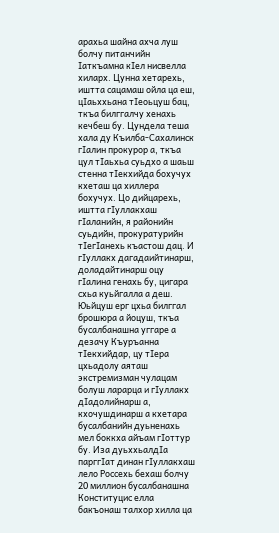арахьа шайна ахча луш болчу питанчийн Iаткъамна кIел нисвелла хиларх. Цунна хетарехь, иштта сацамаш ойла ца еш, цIаьххьана тIеоьцуш бац, ткъа билггалчу хенахь кечбеш бу. Цундела теша хала ду Къилба-Сахалинск гIалин прокурор а, ткъа цул тIаьхьа суьдхо а шаьш стенна тIекхийда бохучух кхеташ ца хиллера бохучух. Цо дийцарехь, иштта гIуллакхаш гIаланийн, я районийн суьдийн, прокуратурийн тIегIанехь къастош дац. И гIуллакх дагадаийтинарш, доладайтинарш оцу гIалина генахь бу, цигара схьа куьйгалла а деш.
Юьйцуш ерг цхьа билггал брошюра а йоцуш, ткъа бусалбанашна уггаре а дезачу Къуръанна тIекхийдар, цу тIера цхьадолу аяташ экстремизман чулацам болуш ларарца и гIуллакх дIадолийнарш а, кхочушдинарш а кхетара бусалбанийн дуьненахь мел боккха айъам гIоттур бу. Иза дуьххьалдIа парггIат динан гIуллакхаш лело Россехь бехаш болчу 20 миллион бусалбанашна Конституцис елла бакъонаш талхор хилла ца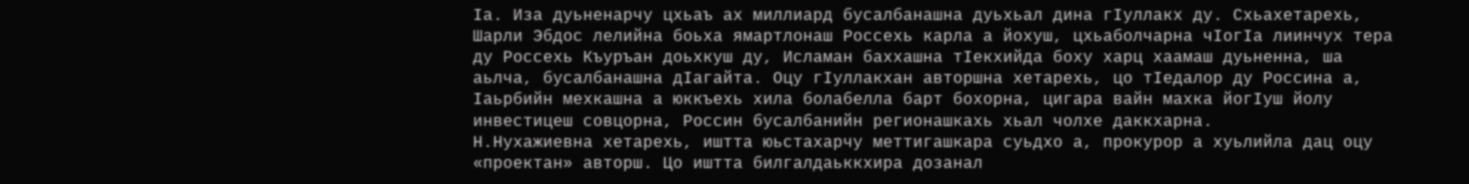Iа. Иза дуьненарчу цхьаъ ах миллиард бусалбанашна дуьхьал дина гIуллакх ду. Схьахетарехь, Шарли Эбдос лелийна боьха ямартлонаш Россехь карла а йохуш, цхьаболчарна чIогIа лиинчух тера ду Россехь Къуръан доьхкуш ду, Исламан баххашна тIекхийда боху харц хаамаш дуьненна, ша аьлча, бусалбанашна дIагайта. Оцу гIуллакхан авторшна хетарехь, цо тIедалор ду Россина а, Iаьрбийн мехкашна а юккъехь хила болабелла барт бохорна, цигара вайн махка йогIуш йолу инвестицеш совцорна, Россин бусалбанийн регионашкахь хьал чолхе даккхарна.
Н.Нухажиевна хетарехь, иштта юьстахарчу меттигашкара суьдхо а, прокурор а хуьлийла дац оцу «проектан» авторш. Цо иштта билгалдаьккхира дозанал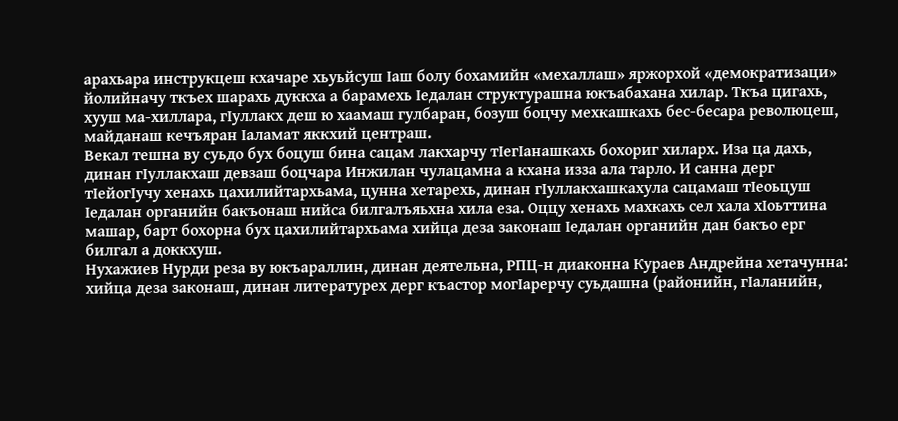арахьара инструкцеш кхачаре хьуьйсуш Iаш болу бохамийн «мехаллаш» яржорхой «демократизаци» йолийначу ткъех шарахь дуккха а барамехь Iедалан структурашна юкъабахана хилар. Ткъа цигахь, хууш ма-хиллара, гIуллакх деш ю хаамаш гулбаран, бозуш боцчу мехкашкахь бес-бесара революцеш, майданаш кечъяран Iаламат яккхий центраш.
Векал тешна ву суьдо бух боцуш бина сацам лакхарчу тIегIанашкахь бохориг хиларх. Иза ца дахь, динан гIуллакхаш девзаш боцчара Инжилан чулацамна а кхана изза ала тарло. И санна дерг тIейогIучу хенахь цахилийтархьама, цунна хетарехь, динан гIуллакхашкахула сацамаш тIеоьцуш Iедалан органийн бакъонаш нийса билгалъяьхна хила еза. Оццу хенахь махкахь сел хала хIоьттина машар, барт бохорна бух цахилийтархьама хийца деза законаш Iедалан органийн дан бакъо ерг билгал а доккхуш.
Нухажиев Нурди реза ву юкъараллин, динан деятельна, РПЦ-н диаконна Кураев Андрейна хетачунна: хийца деза законаш, динан литературех дерг къастор могIарерчу суьдашна (районийн, гIаланийн,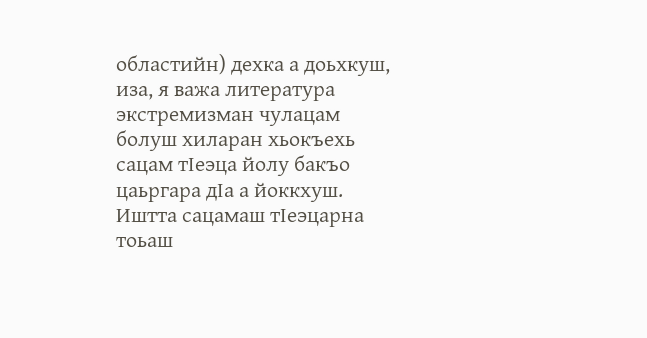областийн) дехка а доьхкуш, иза, я важа литература экстремизман чулацам болуш хиларан хьокъехь сацам тIеэца йолу бакъо цаьргара дIа а йоккхуш. Иштта сацамаш тIеэцарна тоьаш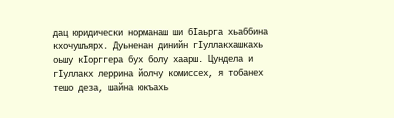дац юридически норманаш ши бIаьрга хьаббина кхочушъярх. Дуьненан динийн гIуллакхашкахь оьшу кIорггера бух болу хаарш. Цундела и гIуллакх леррина йолчу комиссех, я тобанех тешо деза, шайна юкъахь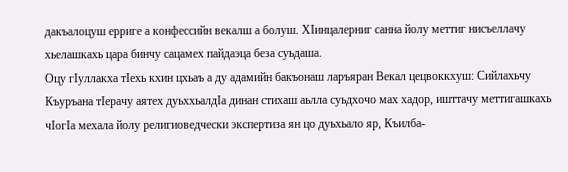дакъалоцуш ерриге а конфессийн векалш а болуш. ХIинцалерниг санна йолу меттиг нисъеллачу хьелашкахь цара бинчу сацамех пайдаэца беза суьдаша.
Оцу гIуллакха тIехь кхин цхьаъ а ду адамийн бакъонаш ларъяран Векал цецвоккхуш: Сийлахьчу Къуръана тIерачу аятех дуьххьалдIа динан стихаш аьлла суьдхочо мах хадор, ишттачу меттигашкахь чIогIа мехала йолу религиоведчески экспертиза ян цо дуьхьало яр, Къилба-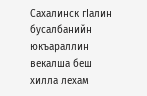Сахалинск гIалин бусалбанийн юкъараллин векалша беш хилла лехам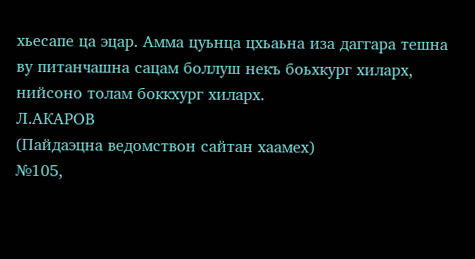хьесапе ца эцар. Амма цуьнца цхьаьна иза даггара тешна ву питанчашна сацам боллуш некъ боьхкург хиларх, нийсоно толам боккхург хиларх.
Л.АКАРОВ
(Пайдаэцна ведомствон сайтан хаамех)
№105,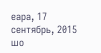еара, 17 сентябрь, 2015 шо